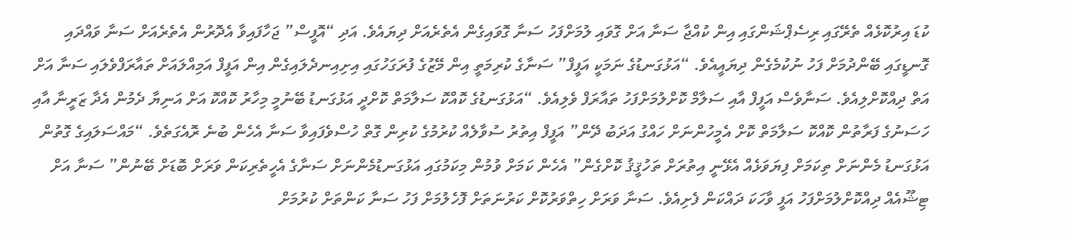ކުޑަ އިރުކޮޅެއް ތެރޭގައި ރިސެޕްޝަންގައި އިން ކުއްޖާ ސަނާ އަށް ގޮވައި ލުމަށްފަހު ސަނާ ގޮވައިގެން އެތެރެއަށް ދިޔައެވެ. އަދި “އޮފީސް” ޖަހާފައިވާ އެދޮރުން އެތެރެއަށް ސަނާ ވައްދައި ގޮނޑީގައި ބޭންދުމަށް ފަހު ނުކުމެގެން ދިޔައީއެވެ. “އަޅުގަނޑުގެ ނަމަކީ އަފީފް” ސަނާގެ ކުރިމަތީ އިން މޭޒުގެ ފުރަގަހުގައި އިށިއިނދެލައިގެން އިން އަފީފް އަމިއްލައަށް ތައާރަފްވެލައި ސަނާ އަށް އަތް ދިއްކޮށްލިއެވެ. ސަނާވެސް އަފީފް އާއި ސަލާމް ކޮށްލުމަށްފަހު ތައާރަފް ވެލިއެވެ. “އަޅުގަނޑުގެ ކޮއްކޮ ސަލާމަތް ކޮށްދީ އަޅުގަނޑު ބޭނުމީ މިހާރު ކޮއްކޮ އަށް އަނިޔާ ދެމުން އެދާ ޒަރީނާ އާއި ހަސަނުގެ ފަރާތުން ކޮއްކޮ ސަލާމަތް ކޮށް އެމީހުންނަށް ހައްގު އަދަބު ދޭން” އަފީފް އިތުރު ސުވާލެއް ކުރުމުގެ ކުރިން ގޮތް ހުސްވެފައިވާ ސަނާ އެހެން ބުނެ ރޮއެގަތެވެ. “މައްސަލައިގެ ގޮތުން އަޅުގަނޑު މެންނަށް ތިކަމަށް ފިޔަވަޅެއް އެޅޭނީ އިތުރަށް ތަހުޤީޤު ކޮށްގެން” އެހެން ކަމަށް ވުމުން މިކަމުގައި އަޅުގަނޑުމެންނަށް ސަނާގެ އެހީތެރިކަން ވަރަށް ބޮޑަށް ބޭނުން” ސަނާ އަށް ޓިޝޫއެއް ދިއްކޮށްލުމަށްފަހު އަފީ ވާހަކަ ދައްކަން ފެށިއެވެ. ސަނާ ވަރަށް ހިތްވަރުކޮށް ކަރުނަތަށް ފޮހެލުމަށް ފަހު ސަނާ ކަންތަށް ކުރުމަށް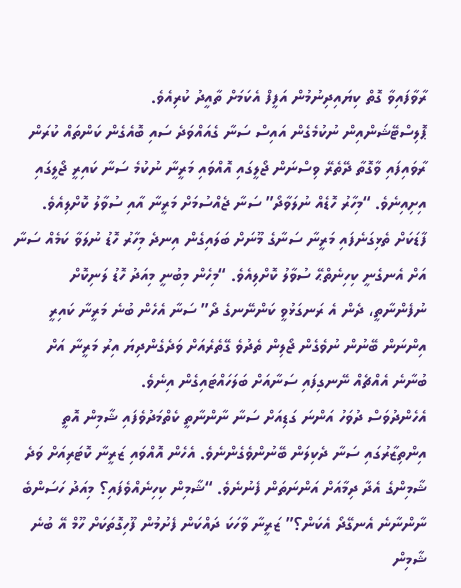ރާވާފައިވާ ގޮތް ކިޔައިދިނުމުން އަފީފް އެކަމަށް ތާއީދު ކުރިއެވެ.
ޕޮލިސްޓޭޝަންއިން ނުކުމެގެން އައިސް ސަނާ ގެއައްވަދެ ސައި ބޮއެގެން ކަންތައް ކުރަން ރާވައިފައި ވާގޮތާ ދޭތެރޭ ވިސްނަން ޖޯލީގައި އޮއްވައި މަރީނާ ނުކުމެ ސަނާ ކައިރީ ޖޯލީގައި އިށިއިނެވެ. “މިހާރު ހޮޑެއް ނުލަވާދޯ” ސަނާ ޖެއްސުމަށް މަރީނާ އާއި ސުވާލު ކޮށްލިއެވެ. ފާޑަކަށް ތެޅިގަނެފައި މަރީނާ ސަނާގެ މޫނަށް ބަލައިގެން އިނދެ މިހާރު ހޮޑު ނުލަވާ ކަމެއް ސަނާ އަށް އެނގެނީ ކިހިނެތްޙޭ ސުވާލު ކޮށްލިއެވެ. “މިހެން މިބުނީ މިއަދު ހޮޑު ލަނިކޮށް ނުފެންނާތީ، ދެން އެ ރަނގަޅުވީ ކަންނޭނގެ ދޯ” ސަނާ އެހެން ބުނެ މަރީނާ ކައިރީ އިންނަން ބޭނުން ނުވެގެން ޖޯލިން ތެދުވެ ގޭތެރެއަށް ވަދެގެންދިޔަ އިރު މަރީނާ އަށް ބުނާނެ އެއްޗެއް ނޭނގިފައި ސަނާއަށް ބަލަހައްޓައިގެން އިނެވެ.
އެހެންދުވަސް ދުވަހު އަންނަ ގަޑިއަށް ސަނާ ނާންނާތީ ކެތްމަދުވެފައި ޝާމިން އޮތީ އިންތިޒާރުގައި ސަނާ ދެކިލަން ބޭނުންވެގެންނެވެ. އެހެން އޮއްވައި ޒަރީނާ ކޮޓަރިއަށް ވަދެ ޝާމިންގެ އެދާ ދިމާއަށް އަންނަތަން ފެނުނެވެ. “ޝާމިން ކިހިނެއްވެފައި؟ މިއަދު ހަސަންބެ ނާންނާނެ އެނގޭދޯ އެކަން؟” ޒަރީނާ ވާހަކަ ދައްކަން ފެށުމުން ފޫހިގޮތަކަށް ހޫމް އޭ ބުނެ ޝާމިން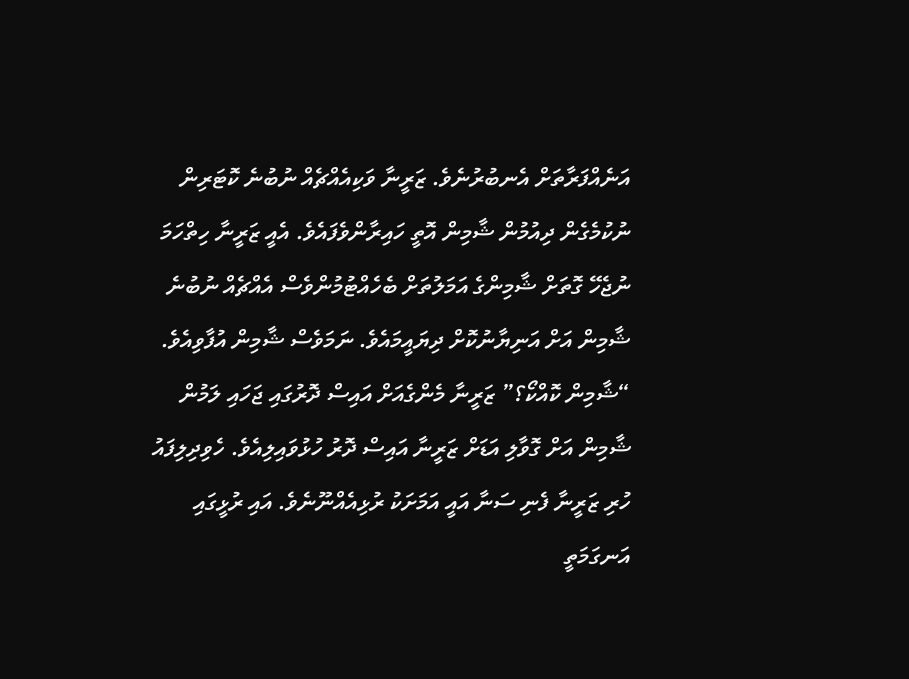އަނެއްފަރާތަށް އެނބުރުނެވެ. ޒަރީނާ ވަކިއެއްޗެއް ނުބުނެ ކޮޓަރިން ނުކުމެގެން ދިއުމުން ޝާމިން އޮތީ ހައިރާންވެފައެވެ. އެއީ ޒަރީނާ ހިތްހަމަ ނުޖެހޭ ގޮތަށް ޝާމިންގެ އަމަލުތަށް ބެހެއްޓުމުންވެސް އެއްޗެއް ނުބުނެ ޝާމިން އަށް އަނިޔާނުކޮށް ދިޔައީމައެވެ. ނަމަވެސް ޝާމިން އުފާވިއެވެ.
“ޝާމިން ކޮއްކޯ؟” ޒަރީނާ މެންގެއަށް އައިސް ދޮރުގައި ޖަހައި ލަމުން ޝާމިން އަށް ގޮވާލި އަޑަށް ޒަރީނާ އައިސް ދޮރު ހުޅުވައިލިއެވެ. ހެވިދިލިފައު ހުރި ޒަރީނާ ފެނި ސަނާ އައީ އަމަށަކު ރުޅިއެއްނޫނެވެ. އައި ރުޅީގައި އަނގަމަތީ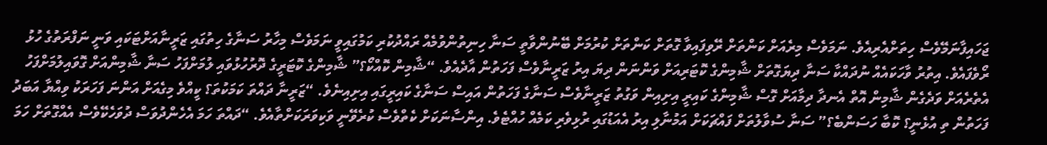ޖަހައިފާނަމޭވެސް ހިތަށްއެރިއެވެ. ނަމަވެސް މިރެއަށް ކަންތަށް ރޭވިފައިވާ ގޮތަށް ކަންތަށް ކުރުމަށް ބޭނުންވާތީ ސަނާ ހިނިތުންވުމެއް ރައްދުކުރި ކަމުގައިވީ ނަމަވެސް މިހާރު ސަނާގެ ހިތުގައި ޒަރީނާއަށްޓަކައި ވަނީ ނަފްރަތުގެ ހުޅު ރޯވެފައެވެ. އިތުރު ވާހަކައެއް ނުދައްކާ ސަނާ ދިޔަގޮތަށް ޝާމިންގެ ކޮޓަރިއަށް ވަންނަން ދިޔަ އިރު ޒަރީނާވެސް ފަހަތުން އާދެއެވެ. “ޝާމިން ކޮއްކޯ؟” ޝާމިންގެ ކޮޓަރީގެ ދޮރުހުޅުވައި ލުމަށްފަހު ސަނާ ޝާމިންއަށް ގޮވައިލުމަށްފަހު އެތެރެއަށް ވަދެގެން ޝާމިން އޮތް އެނދާ ދިމާއަށް ގޮސް ޝާމިންގެ ކައިރީ އިށިއިން ވަގުތު ޒަރީނާވެސް ސަނާގެ ފަހަތުން އައިސް ސަނާގެ ކައިރީގައި އިށިއިނެވެ. “ޒަރީނާ ދައްތަ ކަމަކުތަ؟ ކީއްވެ މިގެއަށް އަންނަ ފަހަރަކު ވިއްޔާ އަބަދު ފަހަތުން ތި އުޅެނީ؟ ކޮބާ ހަސަންބެ؟” ސަނާ ސުވާލުތަށް ފައްޗަކަށް އަމުނާލި އިރު އެއަޑުގައި ރުޅިވެރި ކަމެއް ހުއްޓެވެ. އިންސާނަކަށް ކެތްވެސް ކުރެވޭނީ ވަކިވަރަކަށްތާއެވެ. “ދައްތަ ހަމަ އެހެންދުވަސް ދުވަހެކޭވެސް އެއްގޮތަށް ހަމަ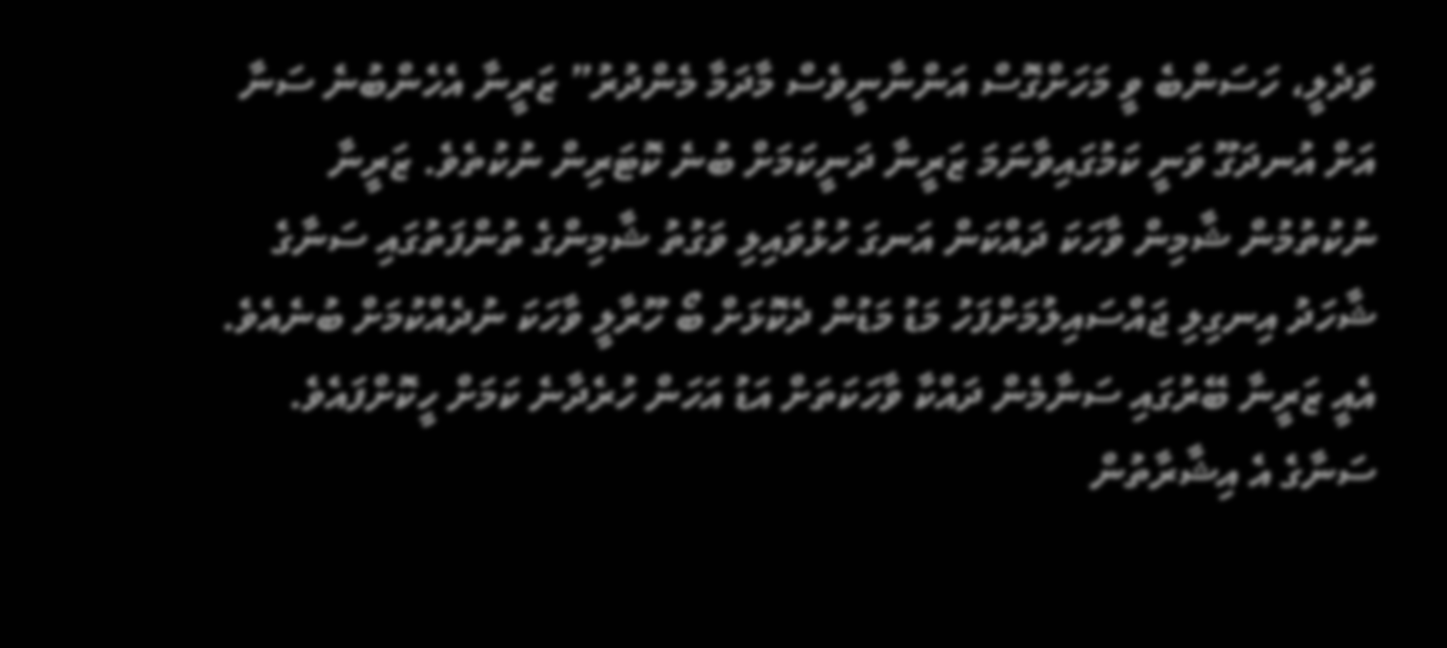ވަދެލީ، ހަސަންބެ ވީ މަހަށްގޮސް އަންނާނީވެސް މާދަމާ މެންދުރު” ޒަރީނާ އެހެންބުނެ ސަނާ އަށް އުނދަގޫ ވަނީ ކަމުގައިވާނަމަ ޒަރީނާ ދަނީކަމަށް ބުނެ ކޮޓަރިން ނުކުތެވެ. ޒަރީނާ ނުކުތުމުން ޝާމިން ވާހަކަ ދައްކަން އަނގަ ހުޅުވައިލި ވަގުތު ޝާމިންގެ ތުންފަތުގައި ސަނާގެ ޝާހަދު އިނގިލި ޖައްސައިލުމަށްފަހު މަޑު މަޑުން ދެކޮޅަށް ބޯ ހޫރާލީ ވާހަކަ ނުދެއްކުމަށް ބުނެއެވެ. އެއީ ޒަރީނާ ބޭރުގައި ސަނާމެން ދައްކާ ވާހަކަތަށް އަޑު އަހަން ހުރެދާނެ ކަމަށް ހީކޮށްފައެވެ. ސަނާގެ އެ އިޝާރާތުން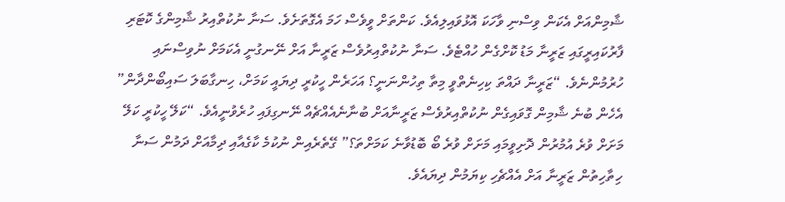ޝާމިންއަށް އެކަން ވިސްނި ވާހަކަ އޮޅުވައިލިއެވެ. ކަންތަށް ވީވެސް ހަމަ އެގޮތަށެވެ. ސަނާ ނުކުތްއިރު ޝާމިންގެ ކޮޓަރި ފާރުކައިރީގައި ޒަރީނާ މަޑު ކޮށްގެން ހުއްޓެވެ. ސަނާ ނުކުތްއިރުވެސް ޒަރީނާ އަށް ނޭނގުނީ އެކަމަށް ނުވިސްނައި ހުރުމުންނެވެ. “ޒަރީނާ ދައްތަ ކިހިނެތްވީ މިތާ ތިހުންނަނީ؟ އަހަރެން ހީކުރީ ދިޔައީ ކަމަށް، ހިނގާބަލަ ސައިބޯންދާން” އެހެން ބުނެ ޝާމިން ގޮވައިގެން ނުކުތްއިރުވެސް ޒަރީނާއަށް ބުނާނެއެއްޗެއް ނޭނގިފައި ހުރެވުނީއެވެ. “ކަލޭ ހީކުރީ ކަލޭ މަށަށް ވުރެ އުމުރުން ދޮށިވީމައި މަށަށް ވުރެ ބޯ ބޮޑުވާނެ ކަމަށްތަ؟” ގޭތެރެއިން ނުކުމެ ކާގެއާއި ދިމާއަށް ދަމުން ސަނާ ހިތާހިތުން ޒަރީނާ އަށް އެއްޗެހި ކިޔަމުން ދިޔައެވެ.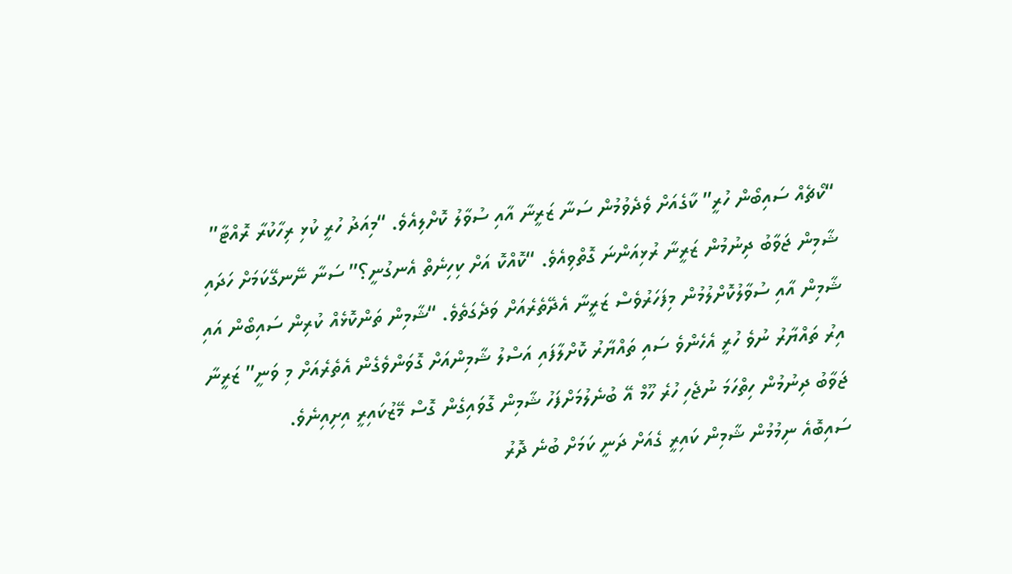“ކޯޗެއް ސައިބޯން ހުރީ” ކާގެއަށް ވެދެވުމުން ސަނާ ޒަރީނާ އާއި ސުވާލު ކޮށްލިއެވެ. “މިއަދު ހުރީ ކުޅި ރިހާކުރާ ރޮއްޓާ” ޝާމިން ޖަވާބު ދިނުމުން ޒަރީނާ ރުޅިއަންނަ ގޮތްވިއެވެ. “ކޮއްކޮ އަށް ކިހިނެތް އެނގުނީ؟” ސަނާ ނޭނގޭކަމަށް ހަދައި ޝާމިން އާއި ސުވާލުކޮށްލުމުން މިފަހަރުވެސް ޒަރީނާ އެދޭތެރެއަށް ވަދެގަތެވެ. “ޝާމިން ތަންކޮޅެއް ކުރިން ސައިބޯން އައި އިރު ތައްޔާރު ނުވެ ހުރީ އެހެންވެ ސައި ތައްޔާރު ކޮށްލާފައި އަސްލު ޝާމިންއަށް ގޮވަންވެގެން އެތެރެއަށް މި ވަނީ” ޒަރީނާ ޖަވާބު ދިނުމުން ހިތްހަމަ ނުޖެހި ހުރެ ހޫމް އޭ ބުނެލުމަށްފަހު ޝާމިން ގޮވައިގެން ގޮސް މޭޒުކައިރީ އިށިއިނެވެ.
ސައިބޮއެ ނިމުމުން ޝާމިން ކައިރީ ގެއަށް ދަނީ ކަމަށް ބުނެ ދޮރު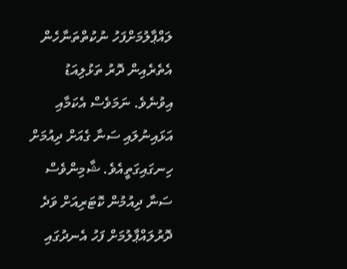ލައްޕާލުމަށްފަހު ނުކުތްތަނާހެން އެތެރެއިން ދޮރު ތަޅުލިއަޑު އިވުނެވެ. ނަމަވެސް އެކަމާއި އަޅައިނުލައި ސަނާ ގެއަށް ދިއުމަށް ހިނގައިގަތީއެވެ. ޝާމިންވެސް ސަނާ ދިއުމުން ކޮޓަރިއަށް ވަދެ ދޮރުލައްޕާލުމަށް ފަހު އެނދުގައި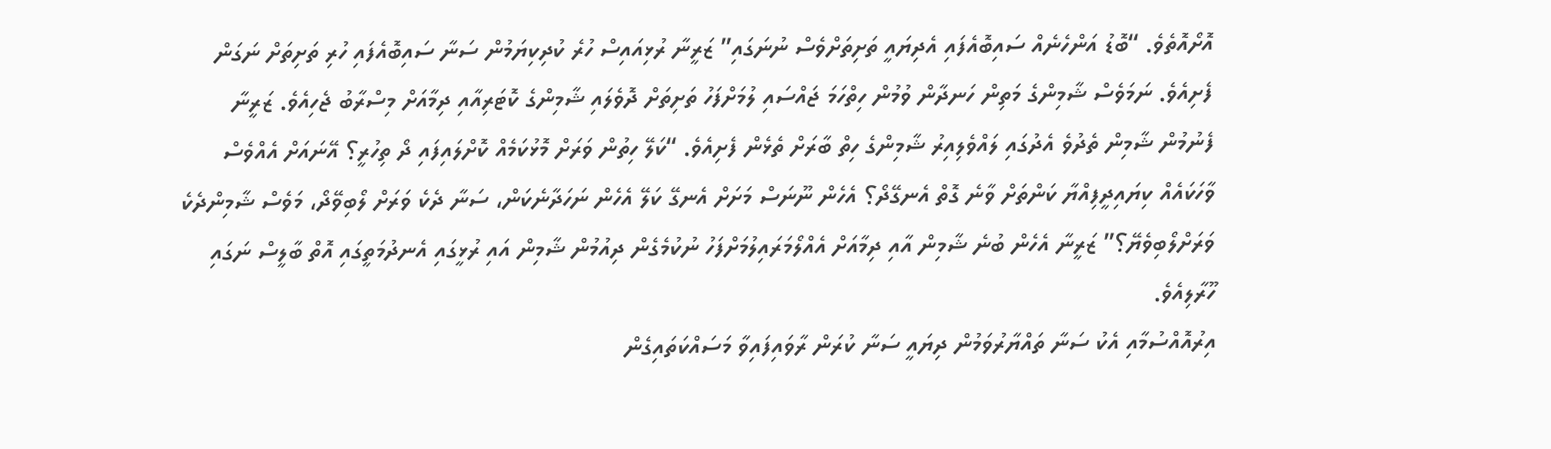އޮށޯއޮތެވެ. “ބޮޑު އަންހެނެއް ސައިބޮއެފައި އެދިޔައީ ތަށިތަށްވެސް ނުނަގައި” ޒަރީނާ ރުޅިއައިސް ހުރެ ކުދިކިޔަމުން ސަނާ ސައިބޮއެފައި ހުރި ތަށިތަށް ނަގަން ފެށިއެވެ. ނަމަވެސް ޝާމިންގެ މަތިން ހަނދާން ވުމުން ހިތްހަމަ ޖައްސައި ލުމަށްފަހު ތަށިތަށް ދޮވެލައި ޝާމިންގެ ކޮޓަރިއާއި ދިމާއަށް މިސްރާބު ޖެހިއެވެ. ޒަރީނާ ފެނުމުން ޝާމިން ތެދުވެ އެދުގައި ލައްވެލިއިރު ޝާމިންގެ ހިތް ބާރަށް ތެޅެން ފެށިއެވެ. “ކަލޭ ހިތުން ވަރަށް މޮޅުކަމެއް ކޮށްލައިފައި ދޯ ތިހުރީ؟ އޭނައަށް އެއްވެސް ވާހަކައެއް ކިޔައިދީފިއްޔާ ކަންތަށް ވާނެ ގޮތް އެނގޭދޯ؟ އެހެން ނޫނަސް މަށަށް އެނގޭ ކަލޭ އެހެން ނަހަދާނެކަން، ސަނާ ދެކެ ވަރަށް ލޯބިވޭދޯ، މަވެސް ޝާމިންދެކެ ވަރަށްލޯބިވެޔޭ؟” ޒަރީނާ އެހެން ބުނެ ޝާމިން އާއި ދިމާއަށް އެއްލޯމަރައިލުމަށްފަހު ނުކުމެގެން ދިއުމުން ޝާމިން އައި ރުޅީގައި އެނދުމަތީގައި އޮތް ބާލީސް ނަގައި ހޫރާލިއެވެ.
އިރުއޮއްސުމާއި އެކު ސަނާ ތައްޔާރުވަމުން ދިޔައީ ސަނާ ކުރަން ރާވައިފައިވާ މަސައްކަތައިގެން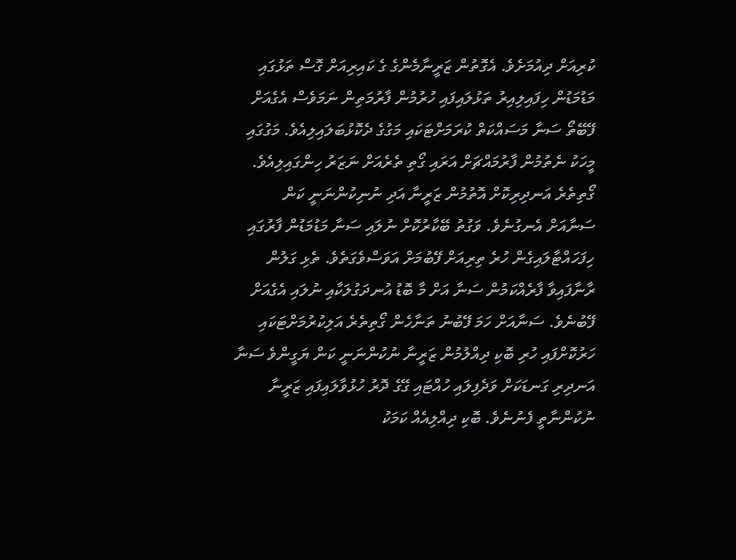ކުރިއަށް ދިއުމަށެވެ. އެގޮތުން ޒަރީނާމެންގެ ގެ ކައިރިއަށް ގޮސް ތަޅުގައި މަޑުމަޑުން ހިފައިލިއިރު ތަޅުލައިފައި ހުރުމުން ފާރުމަތިން ނަމަވެސް އެގެއަށް ފޭބޭތޯ ސަނާ މަސައްކަތް ކުރަމަށްޓަކައި މަގުގެ ދެކޮޅުބަލައިލިއެވެ. މަގުގައި މީހަކު ނެތުމުން ފާރުމައްޗަށް އަރައި ގޯތި ތެރެއަށް ނަޒަރު ހިންގައިލިއެވެ. ގޯތިތެރެ އަނދިރިކޮށް އޮތުމުން ޒަރީނާ އަދި ނުނިކުންނަނީ ކަން ސަނާއަށް އެނގުނެވެ. ވަގުތު ބޭކާރުކޮށް ނުލައި ސަނާ މަޑުމަޑުން ފާރުގައި ހިފަހައްޓާލައިގެން ހުރެ ތިރިއަށް ފޭބުމަށް އަވަސްވެގަތެވެ. ތެޅި ގަލުން ރާނާފައިވާ ފާރެއްކަމުން ސަނާ އަށް މާ ބޮޑު އުނދަގުލަކާއި ނުލައި އެގެއަށް ފޭބުނެވެ. ސަނާއަށް ހަމަ ފޭބުނު ތަނާހެން ގޯތިތެރެ އަލިކުރުމަށްޓަކައި ހަރުކޮށްފައި ހުރި ބޮކި ދިއްލުމުން ޒަރީނާ ނުކުންނަނީ ކަން ޔަގީންވެ ސަނާ އަނދިރި ގަނޑަކަށް ވަދެފިލައި ހުއްޓައި ގޭގެ ދޮރު ހުޅުވާލައިފައި ޒަރީނާ ނުކުންނާތީ ފެނުނެވެ. ބޮކި ދިއްލިއެއް ކަމަކު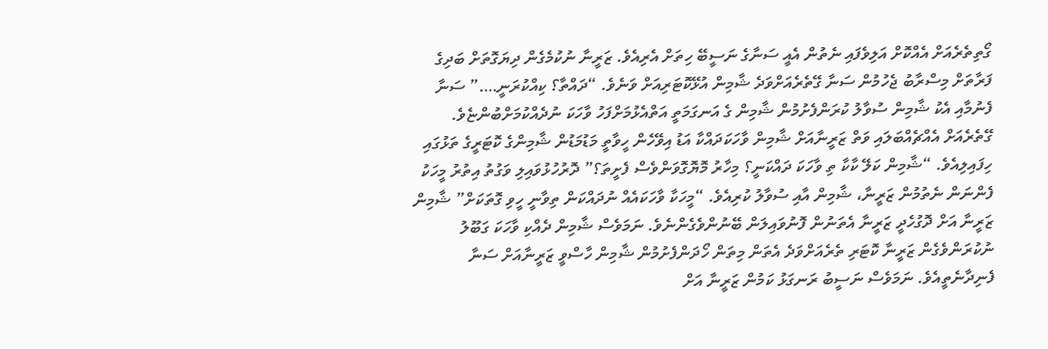ގޯތިތެރެއަށް އެއްކޮށް އަލިވެފައި ނެތުން އެއީ ސަނާގެ ނަސީބޭ ހިތަށް އެރިއެވެ. ޒަރީނާ ނުކުމެގެން ދިޔަގޮތަށް ބަދިގެ ފަރާތަށް މިސްރާބު ޖެހުމުން ސަނާ ގޭތެރެއަށްވަދެ ޝާމިން އުޅޭކޮޓަރިއަށް ވަނެވެ. “ދައްތާ؟ ކިއްކުރަނީ….” ސަނާ ފެނުމާއި އެކު ޝާމިން ސުވާލު ކުރަންފެށުމުން ޝާމިން ގެ އަނގަމަތީ އަތްއެޅުމަށްފަހު ވާހަކަ ނުދެއްކުމަށްބުންޏެވެ.
ގޭތެރެއަށް އެއްޗެއްބަލައި ވަތް ޒަރީނާއަށް ޝާމިން ވާހަކަދައްކާ އަޑު އިވޭހެން ހީވާތީ މަޑުމަޑުން ޝާމިންގެ ކޮޓަރީގެ ތަޅުގައި ހިފައިލިއެވެ. “ޝާމިން ކަލޭ ކާކާ ތި ވާހަކަ ދައްކަނީ؟ މިހާރު މޮޔޮގޮވަންވެސް ފެށީތަ؟” ދޮރުހުޅުވައިލި ވަގުތު އިތުރު މީހަކު ފެންނަން ނެތުމުން ޒަރީނާ، ޝާމިން އާއި ސުވާލު ކުރިއެވެ. “މީހަކާ ވާހަކައެއް ނުދައްކަން ތިވާނީ ހީވި ގޮތަކަށް” ޝާމިން ޒަރީނާ އަށް ދޮގުހެދީ ޒަރީނާ އެތަނުން ފޮނުވައިލަން ބޭނުންވެގެންނެވެ. ނަމަވެސް ޝާމިން ދެއްކި ވާހަކަ ގަބޫލު ނުކުރަންވެގެން ޒަރީނާ ކޮޓަރި ތެރެއަށްވަދެ އެތަން މިތަން ހޯދަންފެށުމުން ޝާމިން ހާސްވީ ޒަރީނާއަށް ސަނާ ފެނިދާނެތީއެވެ. ނަމަވެސް ނަސީބު ރަނގަޅު ކަމުން ޒަރީނާ އަށް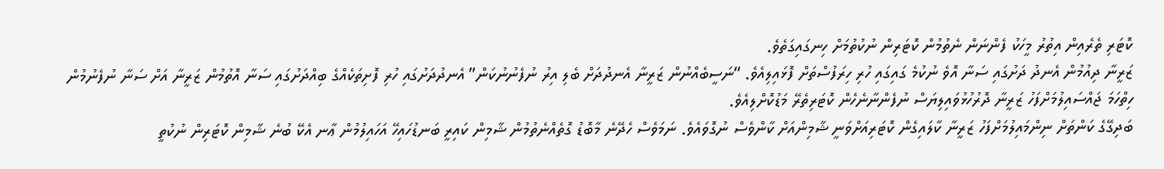ކޮޓަރި ތެރެއިން އިތުރު މީހަކު ފެންނަން ނެތުމުން ކޮޓަރިން ނުކުތުމަށް ހިނގައިގަތެވެ.
ޒަރީނާ ދިއުމުން އެނދު ދަށުގައި ސަނާ އޮވެ ނުކުމެ ގައިގައި ހުރި ހިރަފުސްތަށް ފޮޅައިލިއެވެ. “ނަސީބެއްނުން ޒަރީނާ އެނދުދަށް ބެލި އިރު ނުފެނުނުކަން” އެނދުދަށުގައި ހުރި ފޮށިތަކެއްގެ ބިއްދަށުގައި ސަނާ އޮތުމުން ޒަރީނާ އަށް ސަނާ ނުފެނުމުން ހިތްހަމަ ޖައްސައިލުމަށްފަހު ޒަރީނާ ދޮރުހުޅުވައިލިޔަސް ނުފެންނާނެހެން ކޮޓަރިތެރޭ މަޑުކޮށްލިއެވެ.
ބަދިގޭގެ ކަންތަށް ނިންމައިލުމަށްފަހު ޒަރީނާ ކާލައިގެން ކޮޓަރިއަށްވަނީ ޝާމިންއަށް ކާންވެސް ނުގޮވައެވެ. ނަމަވެސް ހެދޭނެ މާބޮޑު ގޮތެއްނެތުމުން ޝާމިން ކައިރީ ބަނޑުހައިހޭ އަހައިލުމުން ޢާނ އެކޭ ބުނެ ޝާމިން ކޮޓަރިން ނުކުތީ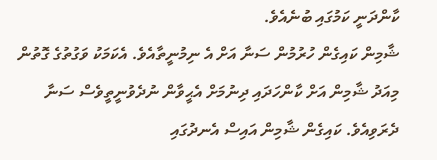ކާންދަނީ ކަމުގައި ބުނެއެވެ.
ޝާމިން ކައިގެން ހުރުމުން ސަނާ އަށް އެ ނިމުނީތާއެވެ. އެކަމަކު ވަގުތުގެ ގޮތުން މިއަދު ޝާމިން އަށް ކާންހަދައި ދިނުމަށް އެޙީވާން ނުދެވުނީތީވެސް ސަނާ ދެރަވިއެވެ. ކައިގެން ޝާމިން އައިސް އެނދުގައި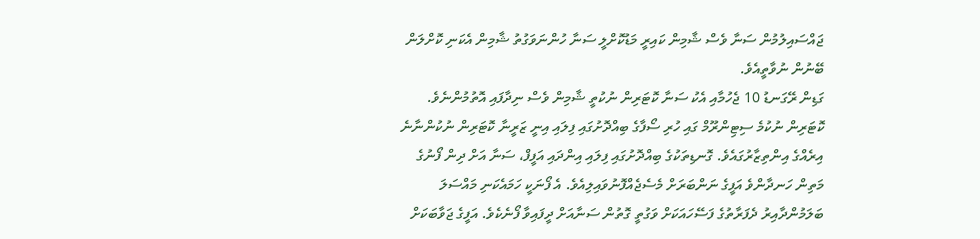ޖައްސައިލުމުން ސަނާ ވެސް ޝާމިން ކައިރީ މަޑުކޮށްލީ ސަނާ ހުންނަވަގުތު ޝާމިން އެކަނި ކޮށްލަން ބޭނުން ނުވާތީއެވެ.
ގަޑިން ރޭގަނޑު 10 ޖެހުމާއި އެކު ސަނާ ކޮޓަރިން ނުކުތީ ޝާމިން ވެސް ނިދާފައި އޮތުމުންނެވެ. ކޮޓަރިން ނުކުމެ ސިޓިންރޫމް ގައި ހުރި ސޯފާގެ ބިއްދޮށުގައި ފިލައި އިނީ ޒަރީނާ ކޮޓަރިން ނުކުންނާނެ އިރެއްގެ އިންތިޒާރުގައެވެ. ގޮނޑިތަކުގެ ބިއްދޮށުގައި ފިލައި އިންދައި އަފީފް، ސަނާ އަށް ދިން ފޯނުގެ މަތިން ހަނދާންވެ އަފީގެ ނަންބަރަށް މެސެޖެއްފޮނުވައިލިއެވެ. އެ ފޯނަކީ ހަމައެކަނި މައްސަލަ ބަލަމުންދާއިރު ދެފަރާތުގެ ފަސޭހައަކަށް ވަގުތީ ގޮތުން ސަނާއަށް ދީފައިވާ ފޯނެކެވެ. އަފީގެ ޖަވާބަކަށް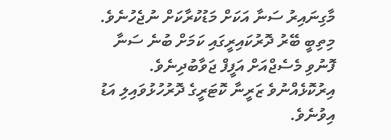މާގިނައިރު ސަނާ އަކަށް މަޑުކުރާކަށް ނުޖެހުނެވެ. މިތިބީ ބޭރު ދޮރުކައިރީގައި ކަމަށް ބުނެ ސަނާ ފޮނުވި މެސެޖްއަށް އަފީފް ޖަވާބުދިނެވެ.
އިރުކޮޅެއްނުވެ ޒަރީނާ ކޮޓަރީގެ ދޮރުހުޅުވައިލި އަޑު އިވުނެވެ.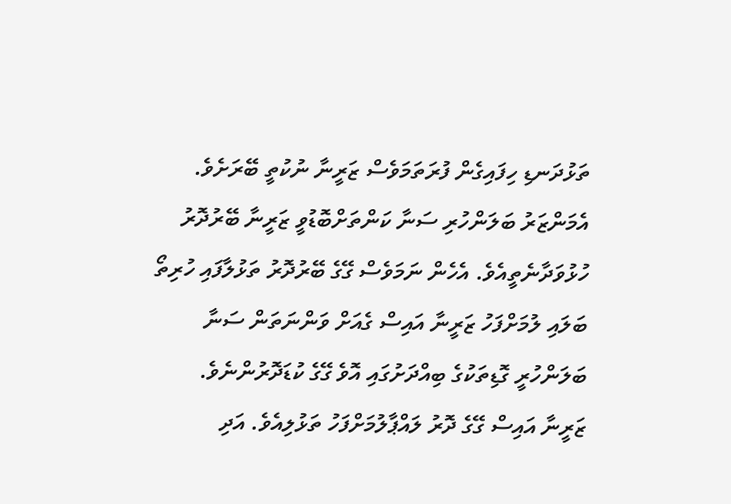ތަޅުދަނޑި ހިފައިގެން ފުރަތަމަވެސް ޒަރީނާ ނުކުތީ ބޭރަށެވެ. އެމަންޒަރު ބަލަންހުރި ސަނާ ކަންތަށްބޮޑުވީ ޒަރީނާ ބޭރުދޮރު ހުޅުވަދާނެތީއެވެ. އެހެން ނަމަވެސް ގޭގެ ބޭރުދޮރު ތަޅުލާފައި ހުރިތޯ ބަލައި ލުމަށްފަހު ޒަރީނާ އައިސް ގެއަށް ވަންނަތަން ސަނާ ބަލަންހުރީ ގޮޑިތަކުގެ ބިއްދަށުގައި އޮވެ ގޭގެ ކުޑަދޮރުންނެވެ. ޒަރީނާ އައިސް ގޭގެ ދޮރު ލައްޕާލުމަށްފަހު ތަޅުލިއެވެ. އަދި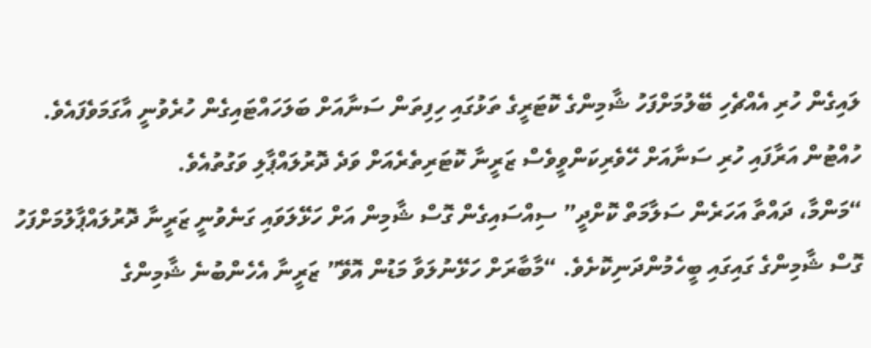ލައިގެން ހުރި އެއްޗެހި ބޭލުމަށްފަހު ޝާމިންގެ ކޮޓަރީގެ ތަޅުގައި ހިފިތަން ސަނާއަށް ބަލަހައްޓައިގެން ހުރެވުނީ އާގަމަވެފައެވެ. ހުއްޓުން އަރާފައި ހުރި ސަނާއަށް ހޭވެރިކަންވީވެސް ޒަރީނާ ކޮޓަރިތެރެއަށް ވަދެ ދޮރުލައްޕާލި ވަގުތުއެވެ.
“މަންމާ، ދައްތާ އަހަރެން ސަލާމަތް ކޮށްދީ” ސިއްސައިގެން ގޮސް ޝާމިން އަށް ހަޅޭލަވައި ގަނެވުނީ ޒަރީނާ ދޮރުލައްޕާލުމަށްފަހު ގޮސް ޝާމިންގެ ގައިގައި ބީހެމުންދަނިކޮށެވެ. “މާބާރަށް ހަޅޭނުލަވާ މަޑުން އޮވޭ” ޒަރީނާ އެހެންބުނެ ޝާމިންގެ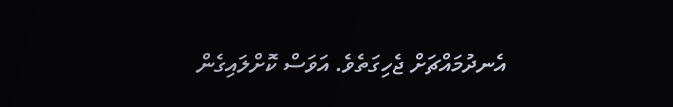އެނދުމައްޗަށް ޖެހިގަތެވެ. އަވަސް ކޮށްލައިގެން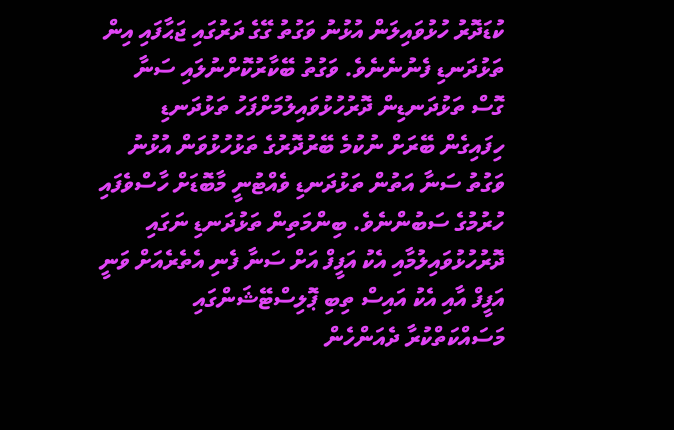ކުޑަދޮރު ހުޅުވައިލަން އުޅުނު ވަގުތު ގޭގެ ދަރުގައި ޖަޙާފައި އިން ތަޅުދަނޑި ފެނުނެނެވެ. ވަގުތު ބޭކާރުކޮށްނުލައި ސަނާ ގޮސް ތަޅުދަނޑިން ދޮރުހުޅުވައިލުމަށްފަހު ތަޅުދަނޑި ހިފައިގެން ބޭރަށް ނުކުމެ ބޭރުދޮރުގެ ތަޅުހުޅުވަން އުޅުނު ވަގުތު ސަނާ އަތުން ތަޅުދަނޑި ވެއްޓުނީ މާބޮޑަށް ހާސްވެފައި ހުރުމުގެ ސަބުންނެވެ. ބިންމަތިން ތަޅުދަނޑި ނަގައި ދޮރުހުޅުވައިލުމާއި އެކު އަފީފް އަށް ސަނާ ފެނި އެތެރެއަށް ވަނީ އަފީފް އާއި އެކު އައިސް ތިބި ޕޮލިސްޓޭޝަންގައި މަސައްކަތްކުރާ ދެއަންހެން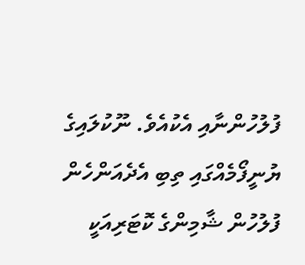ފުލުހުންނާއި އެކުއެވެ. ނޫކުލައިގެ ޔުނީފޯމެއްގައި ތިބި އެދެއަންހެން ފުލުހުން ޝާމިންގެ ކޮޓަރިއަކީ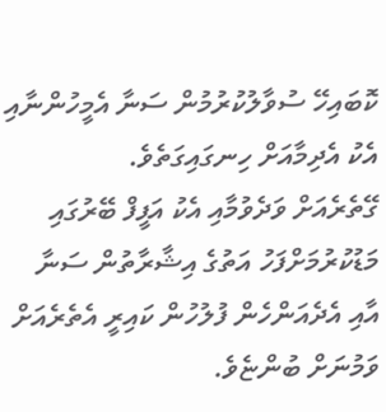ކޮބައިހޭ ސުވާލުކުރުމުން ސަނާ އެމީހުންނާއި އެކު އެދިމާއަށް ހިނގައިގަތެވެ.
ގޭތެރެއަށް ވަދެވުމާއި އެކު އަފީފް ބޭރުގައި މަޑުކުރުމަށްފަހު އަތުގެ އިޝާރާތުން ސަނާ އާއި އެދެއަންހެން ފުލުހުން ކައިރީ އެތެރެއަށް ވަމުނަށް ބުންޏެވެ.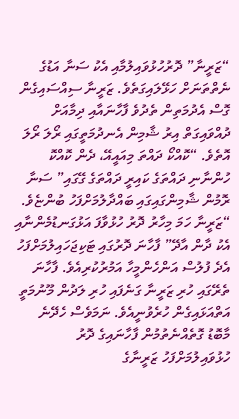“ޒަރީނާ” ދޮރުހުޅުވައިލުމާއި އެކު ސަނާ އަޑުގެ ނެތްތަނަށް ހަޅޭލައިގަތެވެ. ޒަރީނާ ސިއްސައިގެން ގޮސް އެދުމަތިން ތެދުވެ ފާހާނައާއި ދިމާއަށް ދުއްވައިގަތް އިރު ޝާމިން އެނދުމަތީގައި ރޯލަ ރޯލަ އޮތެވެ. “ކޮއްކޯ ދައްތަ މިއައީއޭ، ދެން ކޮއްކޮ ހުންނާނި ދައްތަގެ ކައިރީ ދައްތަގެ ގޭގައި” ސަނާ ރޮމުން ޝާމިންގައިގައި ބައްދާލުމަށްފަހު ބުންޏެވެ. “ޒަރީނާ ހަމަ މިހާރު ދޮރު ހުޅުވާފަ އަޅުގަނޑުމެންނާއި އެކު ދާން އާދޭ” ފާހާނަ ދޮރުގައި ޓަކިޖަހައިލުމަށްފަހު އެދެ ފުލުސް އަންހެންމީހާ އަމުރުކުރިއެވެ. ފާހާނަ ތެރޭގައި ހުރި ޒަރީނާ ގަނެފައި ހުރި ލަދުން މޫނުމަތީ އަތްއަޅައިގެން ހުރެވުނީއެވެ. ނަމަވެސް ހެދޭނެ މާބޮޑު ގޮތެއްނެތުމުން ފާހާނައިގެ ދޮރު ހުޅުވައިލުމަށްފަހު ޒަރީނާގެ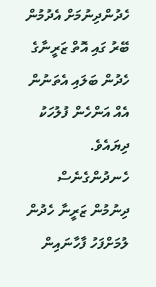ހެދުންދިނުމަށް އެދުމުން ބޭރު ގައި އޮތް ޒަރީނާގެ ހެދުން ބަލައި އެތަނުން އެއް އަންހެން ފުލުހަކު ދިޔައެވެ.
ހެނދުންގެނެސް ދިނުމުން ޒަރީނާ ހެދުން ލުމަށްފަހު ފާހާނައިން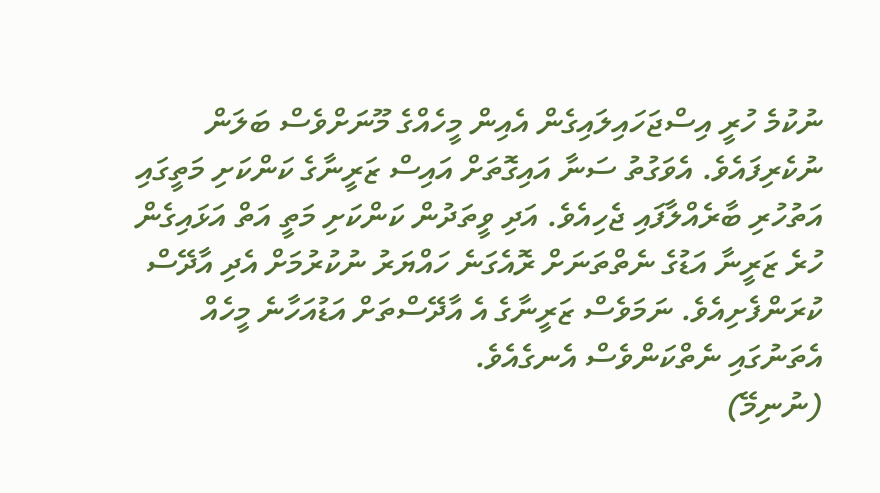ނުކުމެ ހުރީ އިސްޖަހައިލައިގެން އެއިން މީހެއްގެ މޫނަށްވެސް ބަލަން ނުކެރިފައެވެ. އެވަގުތު ސަނާ އައިގޮތަށް އައިސް ޒަރީނާގެ ކަންކަށި މަތީގައި އަތުހުރި ބާރެއްލާފައި ޖެހިއެވެ. އަދި ވީތަދުން ކަންކަށި މަތީ އަތް އަޅައިގެން ހުރެ ޒަރީނާ އަޑުގެ ނެތްތަނަށް ރޮއެގަނެ ހައްޔަރު ނުކުރުމަށް އެދި އާދޭސް ކުރަންފެށިއެވެ. ނަމަވެސް ޒަރީނާގެ އެ އާދޭސްތަށް އަޑުއަހާނެ މީހެއް އެތަނުގައި ނެތްކަންވެސް އެނގެއެވެ.
(ނުނިމޭ)